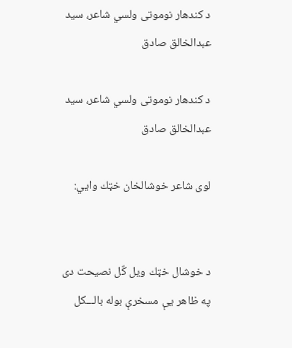د كندهار نوموتى ولسي شاعر، سيد عبدالخالق صادق

د كندهار نوموتى ولسي شاعر، سيد عبدالخالق صادق

لوى شاعر خوشالخان خټك وايي:


د خوشال خټك ويل كٌل نصيحت دى
په ظاهر يې مسخرې بوله بالـــكل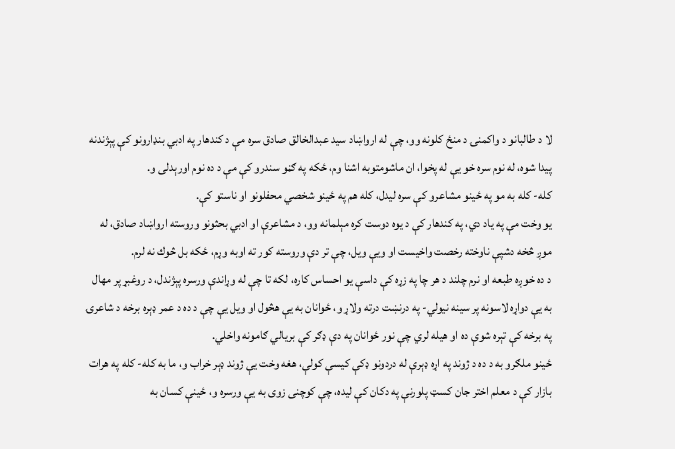لا د طالبانو د واكمنۍ د منځ كلونه وو، چې له ارواښاد سيد عبدالخالق صادق سره مې د كندهار په ادبي بنډارونو كې پېژندنه پيدا شوه، له نوم سره خو يې له پخوا، ان ماشومتوبه اشنا وم، ځكه په ګڼو سندرو كې مې د ده نوم اورېدلى و.
كله- كله به مو په ځينو مشاعرو كې سره ليدل، كله هم په ځينو شخصي محفلونو او ناستو كې.
يو وخت مې په ياد دي، په كندهار كې د يوه دوست كره مېلمانه وو، د مشاعرې او ادبي بحثونو وروسته ارواښاد صادق، له موږ څخه دشپې ناوخته رخصت واخيست او ويې ويل، چې تر دې وروسته كور ته اوبه وړم، ځكه بل څوك نه لرم.
د ده خوږه طبعه او نرم چلند د هر چا په زړه كې داسې يو احساس كاره، لكه تا چې له وړاندې ورسره پېژندل، د روغبړ پر مهال به يې دواړه لاسونه پر سينه نيولي- په درنښت درته ولاړ و، ځوانان به يې هڅول او ويل يې چې د ده د عمر ډېره برخه د شاعرۍ په برخه كې تېره شوې ده او هيله لري چې نور ځوانان په دې ډګر كې بريالي ګامونه واخلي.
ځينو ملګرو به د ده د ژوند په اړه ډېرې له دردونو ډكې كيسې كولې، هغه وخت يې ژوند ډېر خراب و، ما به كله- كله په هرات بازار كې د معلم اختر جان كسټ پلورنې په دكان كې ليده، چې كوچنى زوى به يې ورسره و، ځينې كسان به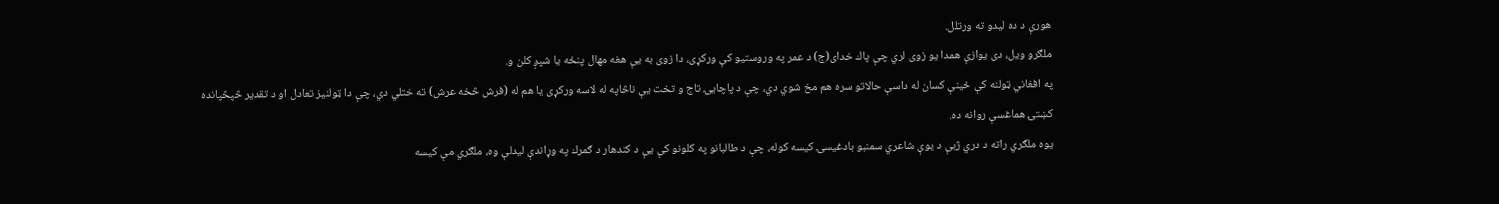هورې د ده ليدو ته ورتلل.
ملګرو ويل، دى يوازې همدا يو زوى لري چې پاك خداى(ج) د عمر په وروستيو كې وركړى، دا زوى به يې هغه مهال پنځه يا شپږ كلن و.
په افغاني ټولنه كې ځينې كسان له داسې حالاتو سره هم مخ شوي دي، چې د پاچايۍ تاج و تخت يې ناڅاپه له لاسه وركړى يا هم له (فرش څخه عرش) ته ختلي دي، چې دا ټولنيز تعادل او د تقدير څپڅپانده كښتۍ هماغسې روانه ده.
يوه ملګري راته د دري ژبې د يوې شاعري سمنبو بادغيسۍ كيسه كوله، چې د طالبانو په كلونو كې يې د كندهار د ګمرك په وړاندې ليدلې وه، ملګري مې كيسه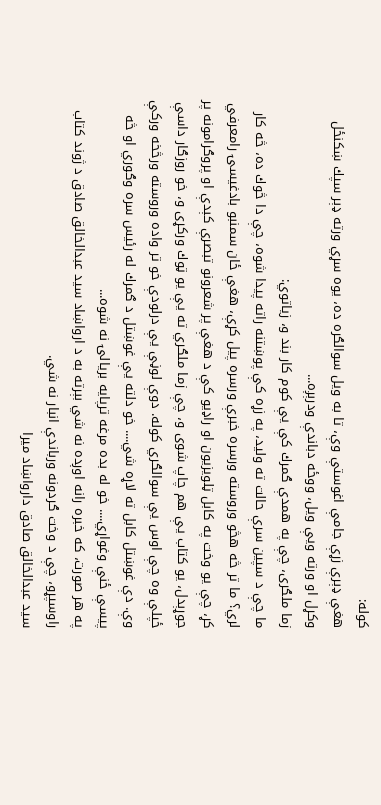كوله:
هغې ډېرې زړې جامې اغوستې وې، تا به ويل سوالګره ده، يوه سړي ورته ډېر سپك ښكنځل وكړل او ورته ويې ويل، ووځه دباندې ودرېږه...
زما ملګرى، چې په همدې ګمرك كې يې كوم كار بند و، زياتوي:
ما چې د سپين سرې حالت ته وليد، په زړه كې پوښتنه راته پيدا شوه، چې دا څوك ده، څه كار لري؟ ما تر څه هڅو وروسته ورسره خبرې ورسره پيل كړې، هغې ځان سمنبو بادغيسۍ رامعرفي كړ، چې يو وخت په كابل ټلويزيون او راډيو كې د هغې پر شعرونو تبصرې كېدې او پروګرامونه پر جوړېدل، يو كتاب يې هم چاپ شوى و، چې زما ملګري ته يې يو ټوك وركړى و، خو روزګار داسې ځپلې وه چې اوس يې سوالګري كوله. دوې لوڼې يې درلودې خو تر واده وروسته ورڅخه وركې وې. دې غوښتل كابل ته لاړه شي.... خو دلته يې غوښتل د ګمرك له رئيس سره وګوري او څه پيسې ځنې وغواړي.... خو له بده مرغه ترپايه بريالۍ نه شوه...
په هر صورت، كه خبره رانه اوږده نه شي بېرته به د ارواښاد سيد عبدالخالق صادق د ژوند كتاب راوسپړو، چې د وخت ګردونه ورباندې انبار نه شي.
سيد عبدالخالق صادق دارواښاد ميرا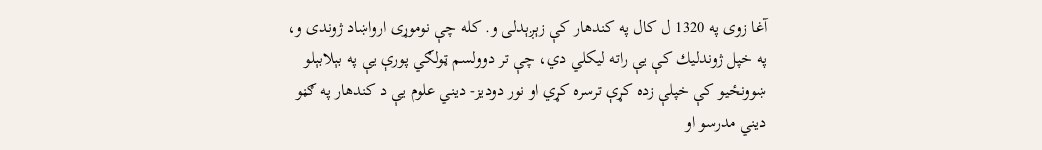آغا زوى په 1320 ل كال په كندهار كې زېږېدلى و. كله چې نوموړى ارواښاد ژوندى و، په خپل ژوندليك كې يې راته ليكلي دي، چې تر دوولسم ټولګي پورې يې په بېلابېلو ښوونځيو كې خپلې زده كړې ترسره كړي او نور دوديز- ديني علوم يې د كندهار په ګڼو ديني مدرسو او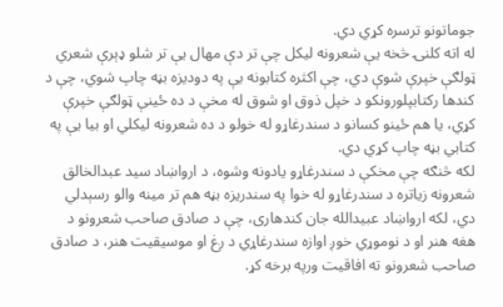جوماتونو ترسره كړي دي.
له اته كلنۍ څخه يې شعرونه ليكل چې تر دې مهال يې تر شلو ډېرې شعري ټولګې خپرې شوې دي، چې اكثره كتابونه يې په دوديزه بڼه چاپ شوي، چې د كندها ركتابپلورونكو د خپل ذوق او شوق له مخې د ده ځينې ټولګې خپرې كړي، يا هم ځينو كسانو د سندرغاړو له خولو د ده شعرونه ليكلي او بيا يې په كتابي بڼه چاپ كړي دي.
لكه څنګه چې مخكې د سندرغاړو يادونه وشوه، د ارواښاد سيد عبدالخالق شعرونه زياتره د سندرغاړو له خوا په سندريزه بڼه هم تر مينه والو رسېدلي دي، لكه ارواښاد عبيدالله جان كندهارى، چې د صادق صاحب شعرونو د هغه هنر او د نوموړي خوږ اوازه سندرغاړي د ږغ او موسيقيت هنر، د صادق صاحب شعرونو ته افاقيت ورپه برخه كړ.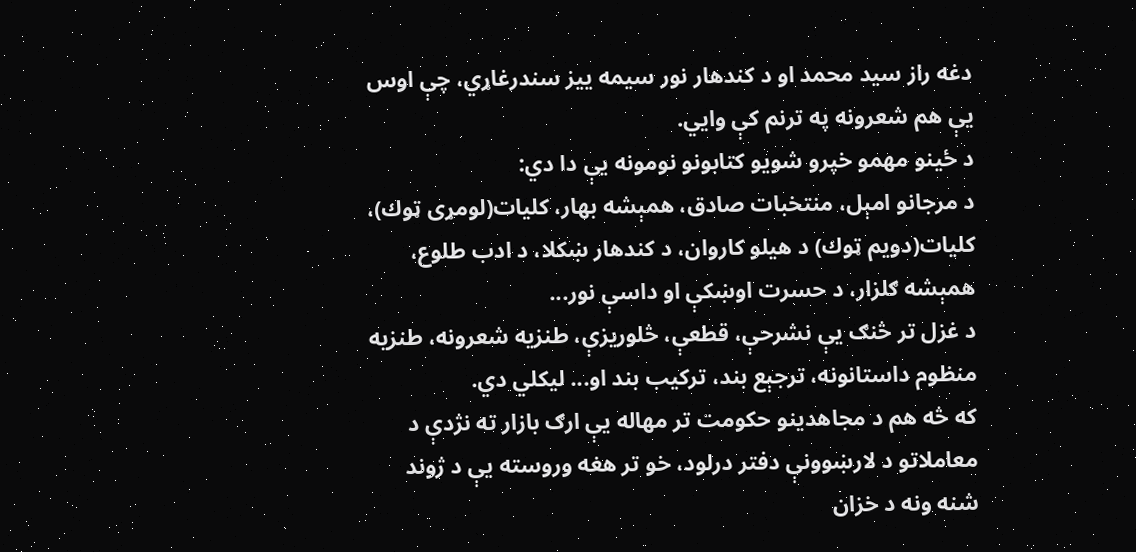دغه راز سيد محمد او د كندهار نور سيمه ييز سندرغاړي، چې اوس يې هم شعرونه په ترنم كې وايي.
د ځينو مهمو خپرو شويو كتابونو نومونه يې دا دي:
د مرجانو امېل، منتخبات صادق، همېشه بهار، كليات(لومړى ټوك)، كليات(دويم ټوك) د هيلو كاروان، د كندهار ښكلا، د ادب طلوع، همېشه ګلزار، د حسرت اوښكې او داسې نور...
د غزل تر څنګ يې نشرحې، قطعې، څلوريزې، طنزيه شعرونه، طنزيه منظوم داستانونه، ترجېع بند، تركيب بند او... ليكلي دي.
كه څه هم د مجاهدينو حكومت تر مهاله يې ارګ بازار ته نژدې د معاملاتو د لارښوونې دفتر درلود، خو تر هغه وروسته يې د ژوند شنه ونه د خزان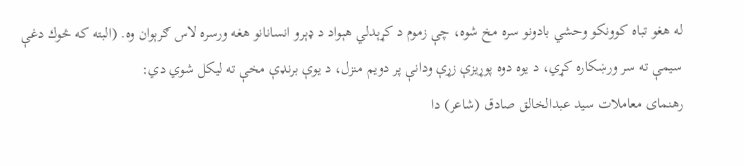له هغو تباه كوونكو وحشي بادونو سره مخ شوه، چې زموم د كړېدلي هېواد د ډېرو انسانانو هغه ورسره لاس ګرېوان وه. (البته كه څوك دغې سيمې ته سر ورښكاره كړي، د يوه دوه پوړيزې زړې ودانې پر دويم منزل، د يوې برنډې مخې ته ليكل شوي دي:
رهنماى معاملات سيد عبدالخالق صادق (شاعر) دا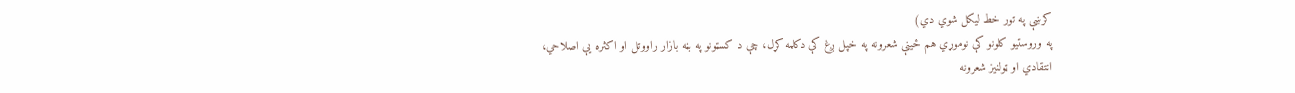كرښې په تور خط ليكل شوي دي)
په وروستيو كلونو كې نوموړي هم ځينې شعرونه په خپل ږغ كې دكلمه كړل، چې د كسټونو په بڼه بازار راووتل او اكثره يې اصلاحي، انتقادي او ټولنيز شعرونه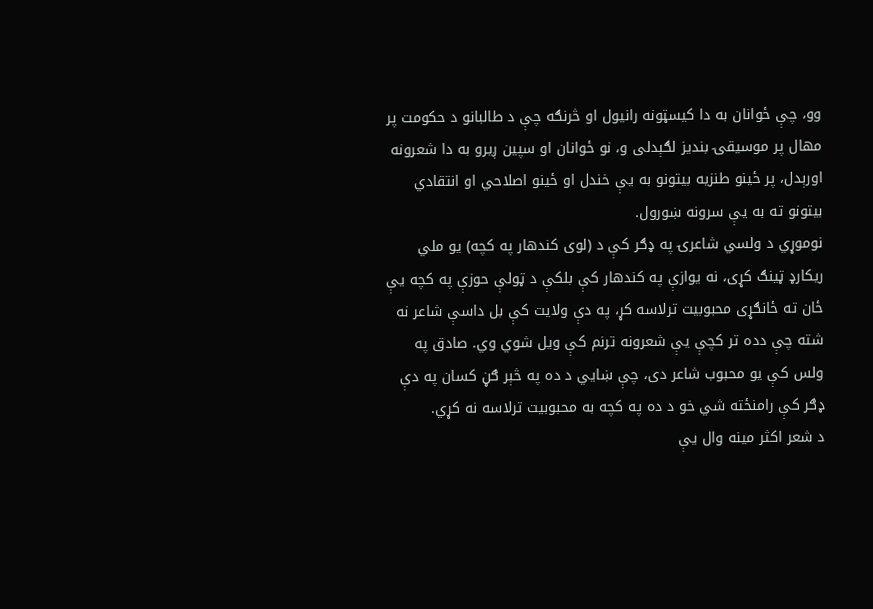وو، چې ځوانان به دا كيسټونه رانيول او څرنګه چې د طالبانو د حكومت پر مهال پر موسيقۍ بنديز لګېدلى و، نو ځوانان او سپين ږيرو به دا شعرونه اورېدل، پر ځينو طنزيه بيتونو به يې خندل او ځينو اصلاحي او انتقادي بيتونو ته به يې سرونه ښورول.
نوموړي د ولسي شاعرۍ په ډګر كې د (لوى كندهار په كچه) يو ملي ريكارډ ټينګ كړى، نه يوازې په كندهار كې بلكې د ټولې حوزې په كچه يې ځان ته ځانګړى محبوبيت ترلاسه كړ، په دې ولايت كې بل داسې شاعر نه شته چې دده تر كچې يې شعرونه ترنم كې ويل شوي وي. صادق په ولس كې يو محبوب شاعر دى، چې ښايي د ده په څېر ګڼ كسان په دې ډګر كې رامنځته شي خو د ده په كچه به محبوبيت ترلاسه نه كړي.
د شعر اكثر مينه وال يې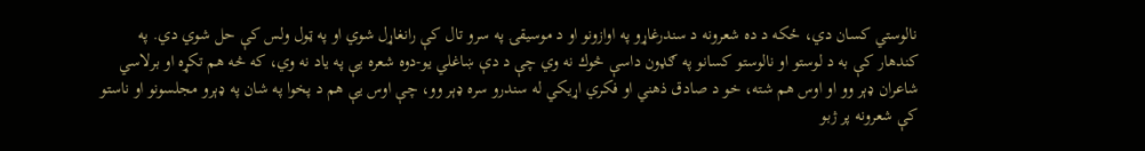نالوستي كسان دي، ځكه د ده شعرونه د سندرغاړو په اوازونو او د موسيقۍ په سرو تال كې رانغاړل شوي او په ټول ولس كې حل شوي دي. په كندهار كې به د لوستو او نالوستو كسانو په ګډون داسې څوك نه وي چې د دې ښاغلي يو-دوه شعره يې په ياد نه وي، كه څه هم تكړه او برلاسي شاعران ډېر وو او اوس هم شته، خو د صادق ذهني او فكري اړيكي له سندرو سره ډېر وو، چې اوس يې هم د پخوا په شان په ډېرو مجلسونو او ناستو كې شعرونه پر ژبو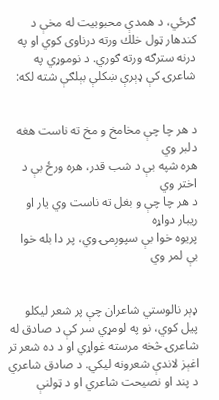ګرځي، د همدې محبوبيت له مخې د كندهار ټول خلك ورته درناوى كوي او په درنه سترګه ورته ګوري. د نوموړي په شاعرۍ كې ډېرې ښكلې بېلګې شته لكه:


د هر چا چې مخامخ و مخ ته ناست هغه دلبر وي
هره شپه بې د شب قدر، هره ورځ بې د اختر وي
د هر چا چې و بغل ته ناست وي يار او ريبار دواړه
پريوه خوا بې سپوږمۍ وي، پر دا بله خوا بې لمر وي


ډېر نالوستي شاعران چې پر شعر ليكلو پيل كوي، نو په لومړي سر كې د صادق له شاعرۍ څخه مرسته غواړي او د ده شعر تر اغېز لاندې شعرونه ليكي. د صادق شاعري د پند او نصيحت شاعري او د ټولنې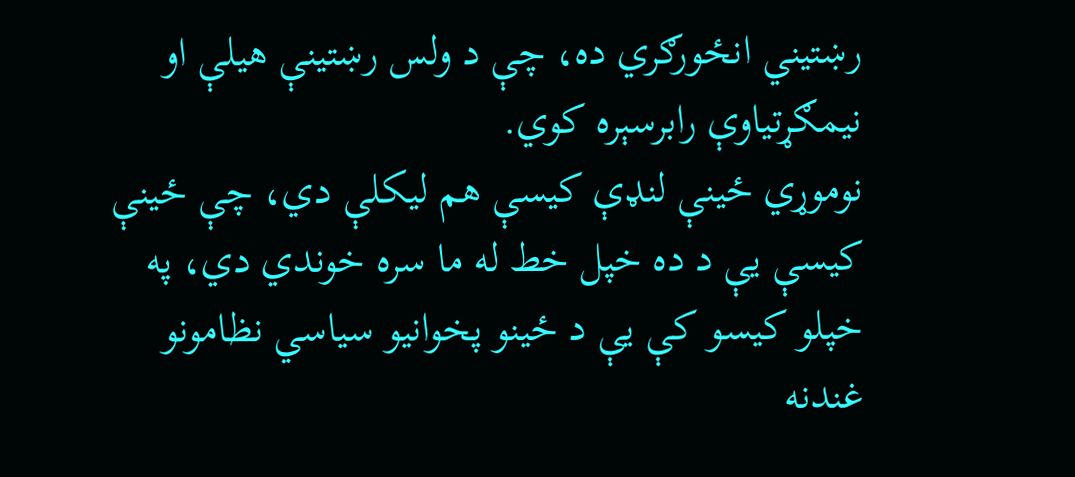رښتيني انځورګري ده، چې د ولس رښتينې هيلې او نيمګړتياوې رابرسېره كوي.
نوموړي ځينې لنډې كيسې هم ليكلې دي، چې ځينې كيسې يې د ده خپل خط له ما سره خوندي دي، په خپلو كيسو كې يې د ځينو پخوانيو سياسي نظامونو غندنه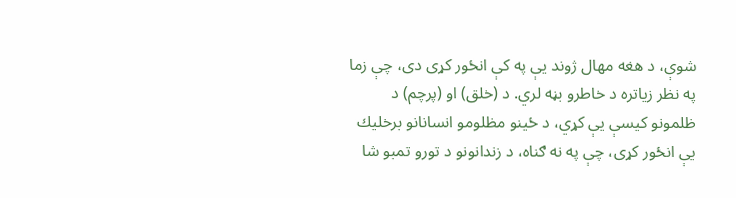شوې، د هغه مهال ژوند يې په كې انځور كړى دى، چې زما په نظر زياتره د خاطرو بڼه لري. د (خلق) او (پرچم) د ظلمونو كيسې يې كړي، د ځينو مظلومو انسانانو برخليك يې انځور كړى، چې په نه ګناه، د زندانونو د تورو تمبو شا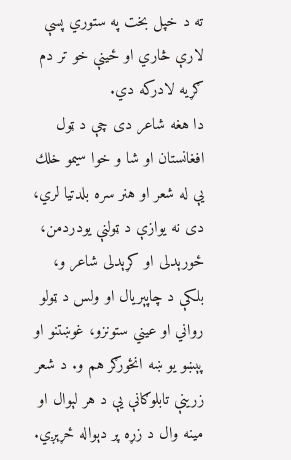ته د خپل بخت په ستوري پسې لارې څاري او ځينې خو تر دم ګړيه لادركه دي.
دا هغه شاعر دى چې د ټول افغانستان او شا و خوا سيمو خلك يې له شعر او هنر سره بلدتيا لري، دى نه يوازې د ټولنې يودردمن، ځورېدلى او كړېدلى شاعر و، بلكې د چاپېريال او ولس د ټولو رواني او عيني ستونزو، غوښتنو او پېښو يو ښه انځورګر هم و. د شعر زرينې تابلوګانې يې د هر لېوال او مينه وال د زړه پر دېواله ځړېږي.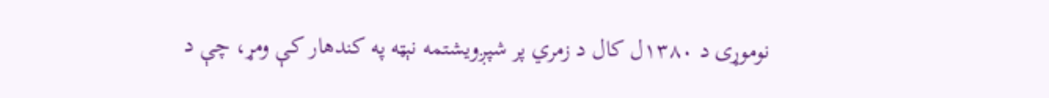نوموړى د ۱۳۸۰ل كال د زمري پر شپږويشتمه نېټه په كندهار كې ومړ، چې د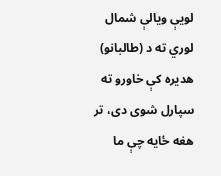لويې ويالې شمال لوري ته د (طالبانو) هديره كې خاورو ته سپارل شوى دى، تر هغه ځايه چې ما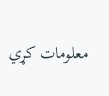معلومات كړي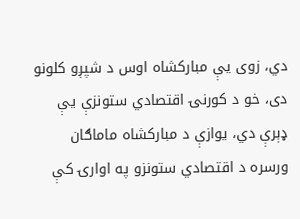دي، زوى يې مباركشاه اوس د شپږو كلونو دى، خو د كورنۍ اقتصادي ستونزې يې ډېرې دي، يوازې د مباركشاه ماماګان ورسره د اقتصادي ستونزو په اوارۍ كې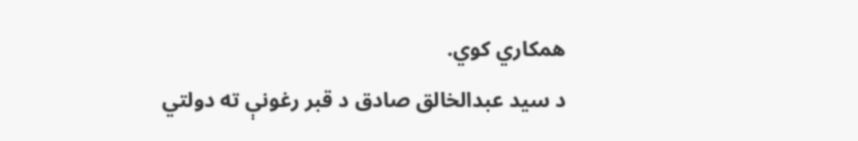همكاري كوي.
د سيد عبدالخالق صادق د قبر رغونې ته دولتي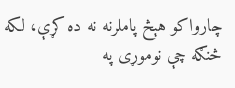چارواكو هېڅ پاملرنه نه ده كړې، لكه څنګه چې نوموړى په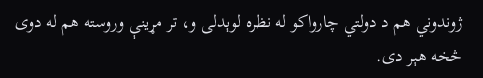ژوندوني هم د دولتي چارواكو له نظره لوېدلى و، تر مړينې وروسته هم له دوى څخه هېر دى.